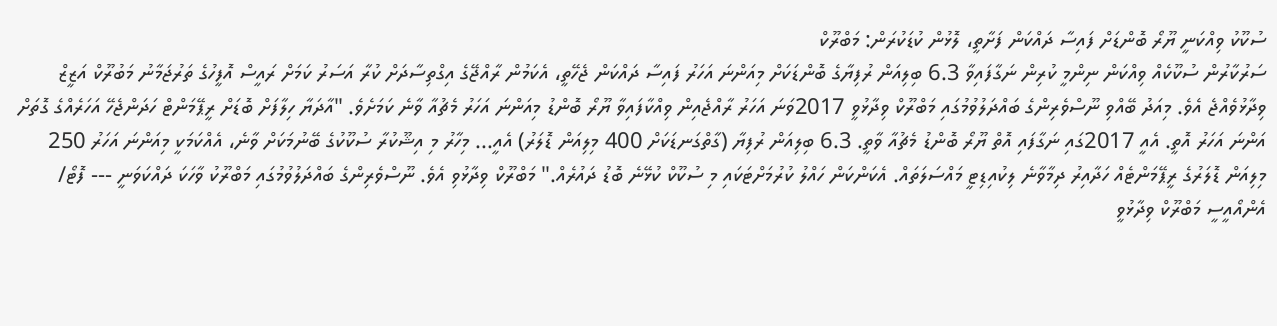ސުކޫކު ވިއްކަނީ ޔޫރޯ ބޮންޑަށް ފައިސާ ދައްކަން ފަށާތީ، ލޮޅުން ކުޑަކުރަން: މަބްރޫކް
ސަރުކާރުން ސުކޫކެއް ވިއްކަން ނިންމީ ކުރިން ނަގާފައިވާ 6.3 ބިލިއަން ރުފިޔާގެ ބޮންޑަކަށް މިއަންނަ އަހަރު ފައިސާ ދައްކަން ޖެހޭތީ، އެކަމުން ރާއްޖޭގެ އިގްތިސާދަށް ކުރާ އަސަރު ކަމަށް ރައީސް އޮފީހުގެ ތަރުޖަމާނު މަބުރޫކް އަޒީޒް ވިދާޅުވެއްޖެ އެވެ. މިއަދު ބޭއްވި ނޫސްވެރިންގެ ބައްދަލުވުމުގައި މަބްރޫކް ވިދާޅުވީ 2017ވަނަ އަހަރު ރާއްޖެއިން ވިއްކާފައިވާ ޔޫރޯ ބޮންޑު މިއަންނަ އަހަރު މެޗުއާ ވާނެ ކަމަށެވެ. "އާދަޔާ ހިލާފަށް ބޮޑަށް ރީޕޭމަންޓް ހަދަންޖެހޭ އަހަރެއްގެ ގޮތަށް އަންނަ އަހަރު އޮތީ. އެއީ 2017ގައި ނަގާފައި އޮތް ޔޫރޯ ބޮންޑު މެޗުއާ ވާތީ. 6.3 ބިލިއަން ރުފިޔާ (ގާތްގަނޑަކަށް 400 މިލިއަން ޑޮލަރު) އެއީ... މިހާރު މި އިޝޫކުރާ ސުކޫކުގެ ބޭނުމަކަށް ވާނެ، އެއްކަމަކީ މިއަންނަ އަހަރު 250 މިލިއަން ޑޮލަރުގެ ރީޕޭމަންޓެއް ހަދާއިރު ދިމާވާނެ ލިކުއިޑިޓީ މައްސަލަތައް. އެކަންކަން ހައްލު ކުރުމަށްޓަކައި މި ސުކޫކް ކުޅޭނެ ބޮޑު ދައުރެއް." މަބްރޫކް ވިދާޅުވި އެވެ. ނޫސްވެރިންގެ ބައްދަލުވުމުގައި މަބްރޫކު ވާހަކަ ދައްކަވަނީ --- ފޮޓޯ/ އެންއޯއީސީ މަބްރޫކް ވިދާޅުވީ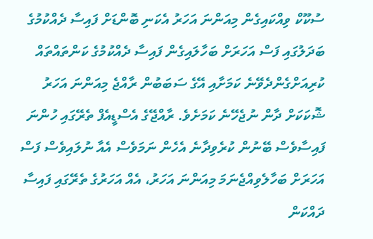ސުކޫކް ވިއްކައިގެން މިއަންނަ އަހަރު އެކަނި ބޮންޑަށް ފައިސާ ދެއްކުމުގެ ބަދަލުގައި ފަސް އަހަރަށް ބަހާލައިގެން ފައިސާ ދެއްކުމުގެ ކަންތައްތައް ކުރިއަށްގެންދެވޭނެ ކަމަށާއި އޭގެ ސަބަބުން ރާއްޖެ މިއަންނަ އަހަރު ޝޮކަކަށް ދާން ނުޖެހޭނެ ކަމަށެވެ. ރާއްޖޭގެ އެސްޑީއެފް ތެރޭގައި ހުންނަ ފައިސާވެސް ބޭނުން ކުރެވިދާނެ އެހެން ނަމަވެސް އެއާ ނުލައިވެސް ފަސް އަހަރަށް ބަހާލެވިއްޖެނަމަ މިއަންނަ އަހަރު، އެއް އަހަރުގެ ތެރޭގައި ފައިސާ ދައްކަން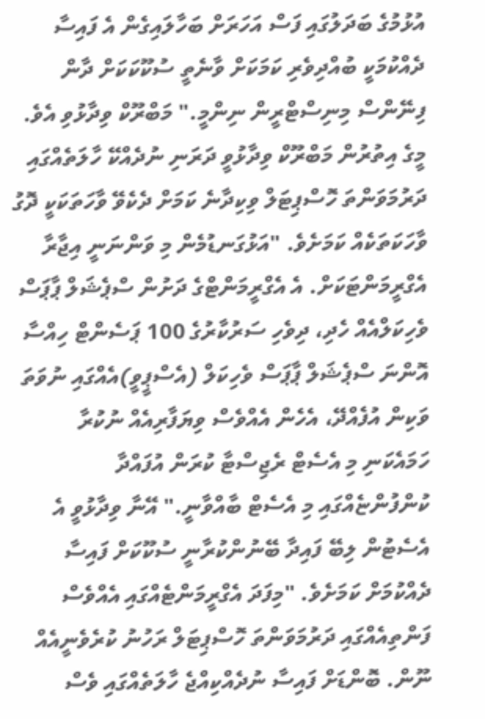އުޅުމުގެ ބަދަލުގައި ފަސް އަހަރަށް ބަހާލައިގެން އެ ފައިސާ ދެއްކުމަކީ ބުއްދިވެރި ކަމަކަށް ވާނެތީ ސުކޫކަކަށް ދާން ފިނޭންސް މިނިސްޓްރީން ނިންމީ." މަބްރޫކް ވިދާޅުވި އެވެ. މީގެ އިތުރުން މަބްރޫކް ވިދާޅުވީ ދަރަނި ނުދެއްކޭ ހާލަތެއްގައި ދަރުމަވަންތަ ހޮސްޕިޓަލް ވިކިދާނެ ކަމަށް ދެކެވޭ ވާހަތަކަކީ ދޮގު ވާހަކަތަކެއް ކަމަށެވެ. "އަޅުގަނޑުމެން މި ވަންނަނީ އިޖާރާ އެގްރީމަންޓަކަށް. އެ އެގްރީމަންޓްގެ ދަށުން ސްޕެޝަލް ޕާޕަސް ވެހިކަލްއެއް ހެދި، ދިވެހި ސަރުކާރުގެ 100 ޕަސެންޓް ހިއްސާ އޮންނަ ސްޕެޝަލް ޕާޕަސް ވެހިކަލް (އެސްޕީވީ)އެއްގައި ނުވަތަ ވަކިން އުފެއްދޭ، އެހެން އެއްވެސް ވިޔަފާރިއެއް ނުކުރާ ހަމައެކަނި މި އެސެޓް ރެޖިސްޓާ ކުރަން އުފައްދާ ކުންފުންޏެއްގައި މި އެސެޓް ބާއްވާނީ." އޭނާ ވިދާޅުވީ އެ އެސެޓުން ލިބޭ ފައިދާ ބޭނުންކުރާނީ ސުކޫކަށް ފައިސާ ދެއްކުމަށް ކަމަށެވެ. "މިފަދަ އެގްރީމަންޓެއްގައި އެއްވެސް ފަންތިއެއްގައި ދަރުމަވަންތަ ހޮސްޕިޓަލް ރަހުނު ކުރެވެނީއެއް ނޫން. ބޮންޑަށް ފައިސާ ނުދެއްކިއްޖެ ހާލަތެއްގައި ވެސް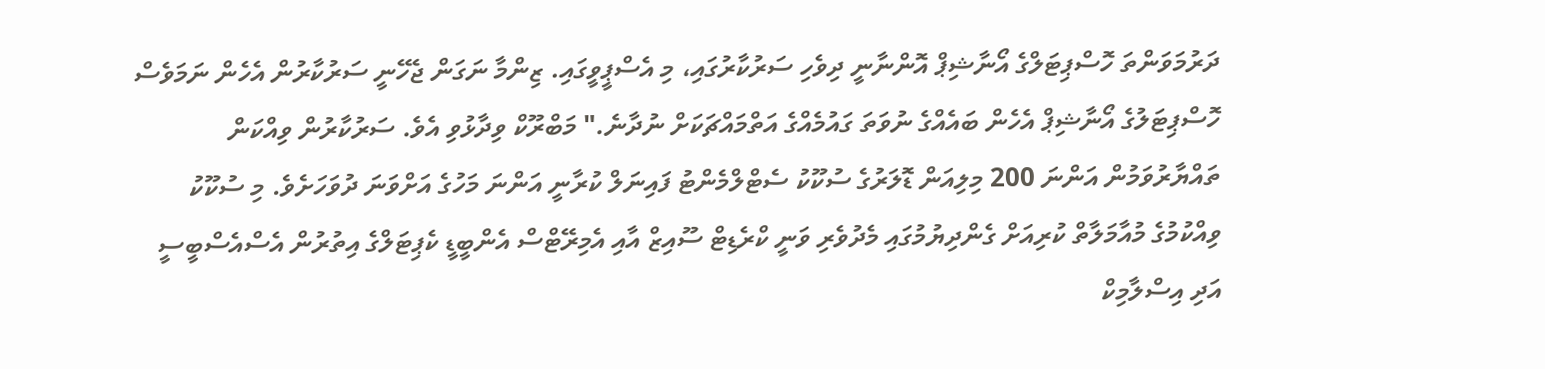ދަރުމަވަންތަ ހޮސްޕިޓަލްގެ އޯނާޝިޕް އޮންނާނީ ދިވެހި ސަރުކާރުގައި، މި އެސްޕީވީގައި. ޒިންމާ ނަގަން ޖެހޭނީ ސަރުކާރުން އެހެން ނަމަވެސް ހޮސްޕިޓަލުގެ އޯނާޝިޕް އެހެން ބައެއްގެ ނުވަތަ ގައުމެއްގެ އަތްމައްޗަކަށް ނުދާނެ." މަބްރޫކް ވިދާޅުވި އެވެ. ސަރުކާރުން ވިއްކަން ތައްޔާރުވަމުން އަންނަ 200 މިލިއަން ޑޮލަރުގެ ސުކޫކު ސެޓްލްމެންޓު ފައިނަލް ކުރާނީ އަންނަ މަހުގެ އަށްވަނަ ދުވަހަށެވެ. މި ސުކޫކު ވިއްކުމުގެ މުއާމަލާތް ކުރިއަށް ގެންދިޔުމުގައި މެދުވެރި ވަނީ ކްރެޑިޓް ސޫއިޒް އާއި އެމިރޭޓްސް އެންބީޑީ ކެޕިޓަލްގެ އިތުރުން އެސްއެސްބީސީ އަދި އިސްލާމިކް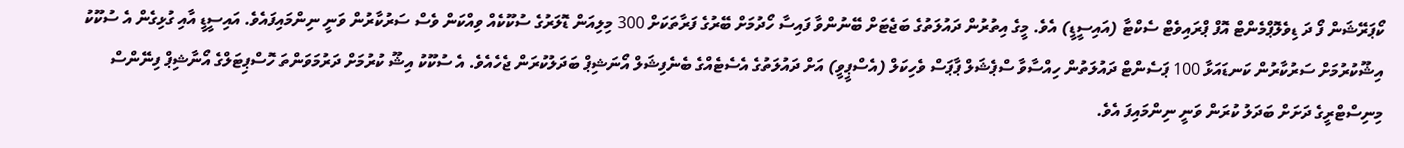ކޯޕަރޭޝަން ފޯ ދަ ޑިވެލޮޕްމެންޓް އޮފް ޕްރައިވެޓް ސެކްޓާ (އައިސީޑީ) އެވެ. މީގެ އިތުރުން ދައުލަތުގެ ބަޖެޓަށް ބޭނުންވާ ފައިސާ ހޯދުމަށް ބޭރުގެ ފަރާތަކަށް 300 މިލިއަން ޑޮލަރުގެ ސުކޫކެއް ވިއްކަން ވެސް ސަރުކާރުން ވަނީ ނިންމައިފައެވެ. އައިސީޑީ އާއި ގުޅިގެން އެ ސުކޫކު އިޝޫކުރުމަށް ސަރުކާރުން ކަނޑައަޅާ 100 ޕަސެންޓް ދައުލަތުން ހިއްސާވާ ސްޕެޝަލް ޕާޕަސް ވެހިކަލް (އެސްޕީވީ) އަށް ދައުލަތުގެ އެސެޓެއްގެ ބެނެފިޝަލް އޯނަޝިޕް ބަދަލުކުރަން ޖެހެއެވެ. އެ ސުކޫކު އިޝޫ ކުރުމަށް ދަރުމަވަންތަ ހޮސްޕިޓަލްގެ އޯނާޝިޕް ފިނޭންސް މިނިސްޓްރީގެ ދަށަށް ބަދަލު ކުރަން ވަނީ ނިންމައިފަ އެވެ.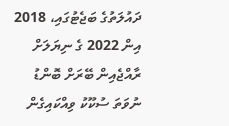ދައުލަތުގެ ބަޖެޓުގައި، 2018 އިން 2022 ގެ ނިޔަލަށް ރާއްޖެއިން ބޭރަށް ބޮންޑު ނުވަތަ ސުކޫކު ވިއްކައިގެން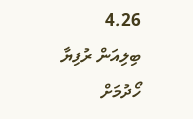4.26 ބިލިއަން ރުފިޔާ ހޯދުމަށް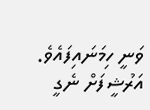ވަނީ ހިމަނައިފައެވެ.
އަރުޝީފަށް ނެގީ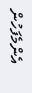އެންމެފަހުން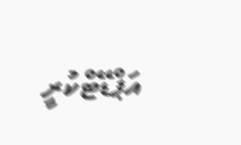އަޕްޑޭޓްކުރީ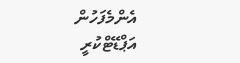އެންމެފަހުން އަޕްޑޭޓްކުރީ